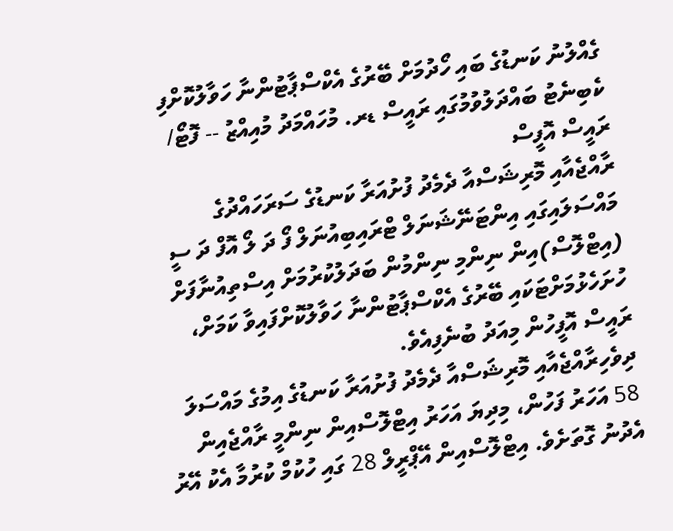ގެއްލުނު ކަނޑުގެ ބައި ހޯދުމަށް ބޭރުގެ އެކްސްޕާޓުންނާ ހަވާލުކޮށްފި
ކެބިނެޓު ބައްދަލުވުމުގައި ރައީސް ޑރ. މުހައްމަދު މުއިއްޒު -- ފޮޓޯ/ ރައީސް އޮފީސް
ރާއްޖެއާއި މޮރިޝަސްއާ ދެމެދު ފުށުއަރާ ކަނޑުގެ ސަރަހައްދުގެ މައްސަލައިގައި އިންޓަނޭޝަނަލް ޓްރައިބިއުނަލް ފޯ ދަ ލޯ އޮފް ދަ ސީ (އިޓްލޮސް)އިން ނިންމި ނިންމުން ބަދަލުކުރުމަށް އިސްތިއުނާފަށް ހުށަހެޅުމަށްޓަކައި ބޭރުގެ އެކްސްޕާޓުންނާ ހަވާލުކޮށްފައިވާ ކަމަށް، ރައީސް އޮފީހުން މިއަދު ބުނެފިއެވެ.
ދިވެހިރާއްޖެއާއި މޮރިޝަސްއާ ދެމެދު ފުށުއަރާ ކަނޑުގެ އިމުގެ މައްސަލަ 58 އަހަރު ފަހުން، މިދިޔަ އަހަރު އިޓްލޮސްއިން ނިންމީ ރާއްޖެއިން އެދުނު ގޮތަށެވެ. އިޓްލޮސްއިން އޭޕްރީލް 28 ގައި ހުކުމް ކުރުމާ އެކު އޭރު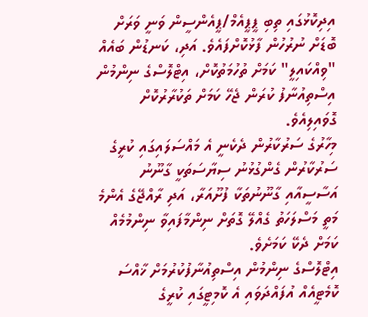އިދިކޮޅުގައި ތިބި ޕީޕީއެމް/ޕީއެންސީން ވަނީ ވަރަށް ބޮޑަށް ނުރުހުން ފާޅުކޮށްފައެވެ. އަދި، ކަނޑުން ބައެއް "ވިއްކައިލީ" ކަމަށް ތުހުމަތުކޮށް، އިޓްލޮސްގެ ނިންމުން އިސްތިއުނާފު ކުރަން ޖެހޭ ކަމަށް ތަކުރާރުކޮށް ގޮވައިލިއެވެ.
މިހާރުގެ ސަރުކާރުން ދެކެނީ އެ މައްސަލައިގައި ކުރީގެ ސަރުކާރުން ގެންގުޅުނު ސިޔާސަތަކީ ގާނޫނު އަސާސީއާއި ގާނޫނުތަކާ ފުށޫއަރާ، އަދި ރާއްޖޭގެ އެންމެ މަތީ މަސްލަހަތު ގެއްލޭ ގޮތަށް ނިންމާފައިވާ ނިންމުމެއް ކަމަށް ދެކޭ ކަމަށެވެ.
އިޓްލޮސްގެ ނިންމުން އިސްތިއުނާފުކުރުމަށް ޚާއްސަ ކޮމެޓީއެއް އުފައްދަވައި އެ ކޮމިޓީގައި ކުރީގެ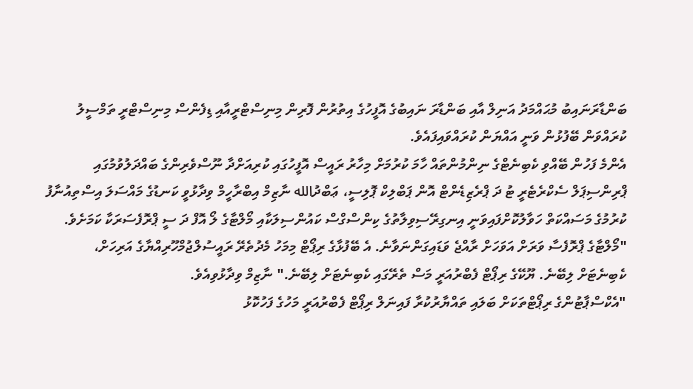ބަންޑާރަނައިބު މުޙައްމަދު އަނިލް އާއި ބަންޑާރަ ނައިބުގެ އޮފީހުގެ އިތުރުން ފޮރިން މިނިސްޓްރީއާއި ޑިފެންސް މިނިސްޓްރީ ތަމްސީލު ކުރައްވަން ބޭފުޅުން ވަނީ އައްޔަން ކުރައްވައިފައެވެ.
އެންމެ ފަހުން ބޭއްވި ކެބިނެޓްގެ ނިންމުންތައް ހާމަ ކުރުމަށް މިހާރު ރައީސް އޮފީހުގައި ކުރިއަށްދާ ނޫސްވެރިންގެ ބައްދަލުވުމުގައި ޕްރިންސިޕަލް ސެކްރެޓެރީ ޓު ދަ ޕްރެޒިޑެންޓް އޮން ޕަބްލިކް ޕޮލިސީ، ޢަބްދުالله ނާޒިމް އިބްރާހީމް ވިދާޅުވީ ކަނޑުގެ މައްސަލަ އިސްތިއުނާފު ކުރުމުގެ މަސައްކަތް ހަވާލުކޮށްފައިވަނީ އިނގިރޭސިވިލާތުގެ ކިންސްގްސް ކައުންސިލަކާއި މޯލްޓާގެ ލޯ އޮފް ދަ ސީ ޕްރޮފެސަރަކާ ކަމަށެވެ.
"މޯލްޓާގެ ޕްރޮފެސާ ވަރަށް އަވަހަށް ރާއްޖެ ވަޑައިގަންނަވާނެ. އެ ބޭފުޅާގެ ރިޕޯޓް މިމަހު މެދުތެރޭ ރައީސުލްޖުމްހޫރިއްޔާގެ އަރިހަށް، ކެބިނެޓަށް ލިބޭނެ. ޔޫކޭގެ ރިޕޯޓް ފެބްރުއަރީ މަސް ތެރޭގައި ކެބިނެޓަށް ލިބޭނެ." ނާޒިމް ވިދާޅުވިއެވެ.
"އެކްސްޕާޓުންގެ ރިޕޯޓްތަކަށް ބަލައި ތައްޔާރުކުރާ ފައިނަލް ރިޕޯޓް ފެބްރުއަރީ މަހުގެ ފަހުކޮޅު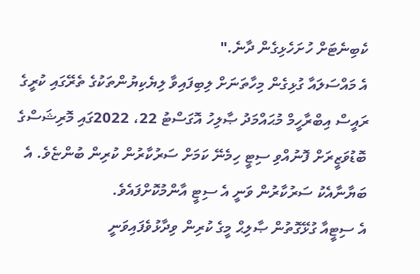ކެބިނެޓަށް ހުށަހެޅިގެން ދާނެ."
އެ މައްސަލައާ ގުޅިގެން މިހާތަނަށް ލިބިފައިވާ ލިޔެކިޔުންތަކުގެ ތެރޭގައި ކުރީގެ ރައީސް އިބްރާހީމް މުޙައްމަދު ޞާލިހު އޮގަސްޓު 22، 2022ގައި މޮރިޝަސްގެ ބޮޑުވަޒީރަށް ފޮނުއްވި ސިޓީ ހިމެނޭ ކަމަށް ސަރުކާރުން ކުރިން ބުންޏެވެ. އެ ބަޔާނާއެކު ސަރުކާރުން ވަނީ އެ ސިޓީ އާންމުކޮށްފައެވެ.
އެ ސިޓީއާ ގުޅޭގޮތުން ޞާލިޙް މީގެ ކުރިން ވިދާޅުވެފައިވަނީ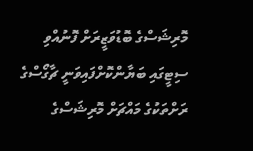މޮރިޝަސްގެ ބޮޑުވަޒީރަށް ފޮނުއްވި ސިޓީގައި ބަޔާންކޮށްފައިވަނީ ޗާގޯސްގެ ރަށްތަކުގެ މައްޗަށް މޮރިޝަސްގެ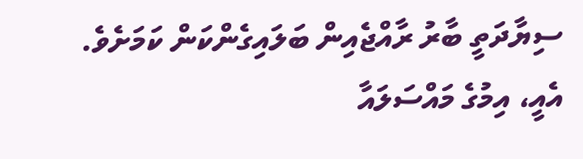ސިޔާދަތީ ބާރު ރާއްޖެއިން ބަލައިގެންކަން ކަމަށެވެ. އެއީ، އިމުގެ މައްސަލައާ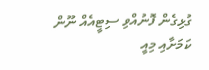ގުޅިގެން ފޮނުއްވި ސިޓީއެއް ނޫން ކަމަށާއި މިއީ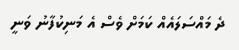ދެ މައްސަލައެއް ކަމަށް ވެސް އެ މަނިކުފާނު ވަނީ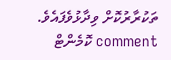ތަކުރާރުކޮށް ވިދާޅުވެފައެވެ.
comment ކޮމެންޓް